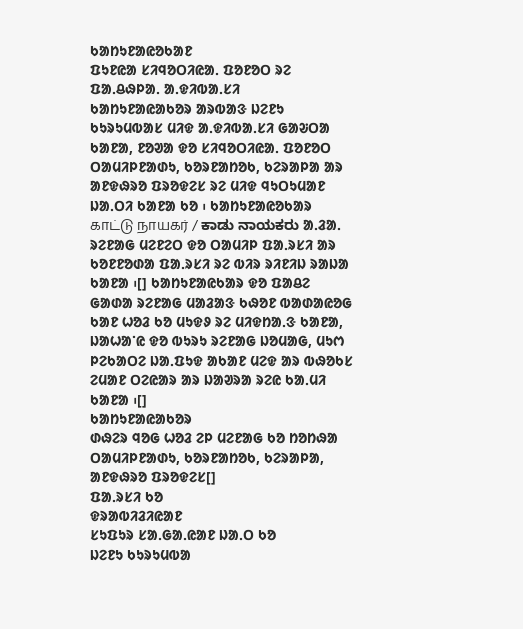ᱠᱟᱴᱩᱱᱟᱭᱚᱠᱟᱱ
ᱯᱩᱱᱭᱟ ᱥᱤᱧᱚᱛᱤᱭᱟᱹ ᱯᱚᱱᱚᱛ ᱨᱮ ᱯᱟᱹᱪᱷᱞᱟᱹ ᱟᱹᱫᱤᱵᱟᱹᱥᱤ
ᱠᱟᱴᱩᱱᱟᱭᱟᱠᱚᱨ ᱟᱨᱵᱟᱝ ᱡᱮᱱᱩ ᱠᱩᱨᱩᱢᱵᱟᱥ ᱢᱤᱫ ᱟᱹᱫᱤᱵᱟᱹᱥᱤ ᱜᱟᱶᱛᱟ ᱠᱟᱱᱟ, ᱱᱚᱣᱟ ᱫᱚ ᱥᱤᱧᱚᱛᱤᱭᱟᱹ ᱯᱚᱱᱚᱛ ᱛᱟᱢᱤᱞᱱᱟᱰᱩ, ᱠᱚᱨᱱᱟᱴᱚᱠ, ᱠᱮᱨᱟᱞᱟ ᱟᱨ ᱟᱱᱫᱷᱨᱚ ᱯᱨᱚᱫᱮᱥ ᱨᱮ ᱢᱤᱫ ᱧᱩᱛᱩᱢᱟᱱ ᱡᱟᱹᱛᱤ ᱠᱟᱱᱟ ᱠᱚ ᱾ ᱠᱟᱴᱩᱱᱟᱭᱚᱠᱟᱨ காட்டு நாயகர் / ಕಾಡು ನಾಯಕರು ᱟᱹᱲᱟᱹ ᱨᱮᱱᱟᱜ ᱢᱮᱱᱮᱛ ᱫᱚ ᱛᱟᱢᱤᱞ ᱯᱟᱹᱨᱥᱤ ᱟᱨ ᱠᱚᱱᱱᱚᱰᱟ ᱯᱟᱹᱨᱥᱤ ᱨᱮ ᱵᱤᱨ ᱨᱤᱱᱤᱡ ᱨᱟᱡᱟ ᱠᱟᱱᱟ ᱾[] ᱠᱟᱴᱩᱱᱟᱭᱠᱟᱨ ᱫᱚ ᱯᱟᱪᱮ ᱜᱟᱰᱟ ᱨᱮᱱᱟᱜ ᱢᱟᱲᱟᱝ ᱠᱷᱚᱱ ᱵᱟᱰᱟᱭᱚᱜ ᱠᱟᱱ ᱦᱚᱲ ᱠᱚ ᱢᱩᱫᱽ ᱨᱮ ᱢᱤᱫᱴᱟᱹᱝ ᱠᱟᱱᱟ, ᱡᱟᱦᱟᱸᱭ ᱫᱚ ᱵᱩᱨᱩ ᱨᱮᱱᱟᱜ ᱡᱚᱢᱟᱜ, ᱢᱩᱬ ᱞᱮᱠᱟᱛᱮ ᱡᱟᱹᱯᱩᱫ ᱟᱠᱟᱱ ᱢᱮᱫ ᱟᱨ ᱵᱷᱚᱠᱥ ᱮᱢᱟᱱ ᱛᱮᱭᱟᱨ ᱟᱨ ᱡᱟᱣᱨᱟ ᱨᱮᱭ ᱠᱟᱹᱢᱤ ᱠᱟᱱᱟ ᱾[]
ᱠᱟᱴᱩᱱᱟᱭᱟᱠᱚᱨ
ᱰᱷᱮᱨ ᱧᱚᱜ ᱦᱚᱲ ᱮᱞ ᱢᱮᱱᱟᱜ ᱠᱚ ᱴᱚᱴᱷᱟ
ᱛᱟᱢᱤᱞᱱᱟᱰᱩ, ᱠᱚᱨᱱᱟᱴᱚᱠ, ᱠᱮᱨᱟᱞᱟ, ᱟᱱᱫᱷᱨᱚ ᱯᱨᱚᱫᱮᱥ[]
ᱯᱟᱹᱨᱥᱤ ᱠᱚ
ᱫᱨᱟᱵᱤᱲᱤᱭᱟᱱ
ᱥᱩᱯᱩᱨ ᱥᱟᱹᱜᱟᱹᱭᱟᱱ ᱡᱟᱹᱛ ᱠᱚ
ᱡᱮᱱᱩ ᱠᱩᱨᱩᱢᱵᱟ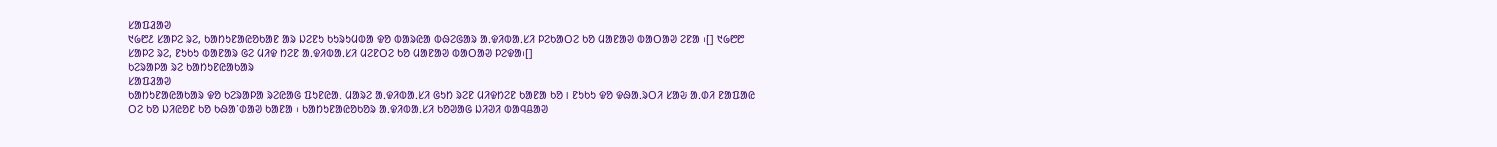ᱥᱟᱯᱲᱟᱣ
᱑᱙᱘᱒ ᱥᱟᱞᱮ ᱨᱮ, ᱠᱟᱴᱩᱱᱟᱭᱚᱠᱟᱱ ᱟᱨ ᱡᱮᱱᱩ ᱠᱩᱨᱩᱢᱵᱟ ᱫᱚ ᱵᱟᱨᱭᱟ ᱵᱷᱮᱜᱟᱨ ᱟᱹᱫᱤᱵᱟᱹᱥᱤ ᱞᱮᱠᱟᱛᱮ ᱠᱚ ᱢᱟᱱᱟᱣ ᱵᱟᱛᱟᱣ ᱮᱱᱟ ᱾[] ᱑᱙᱘᱘ ᱥᱟᱞᱮ ᱨᱮ, ᱱᱩᱠᱩ ᱵᱟᱱᱟᱨ ᱜᱮ ᱢᱤᱫ ᱴᱮᱱ ᱟᱹᱫᱤᱵᱟᱹᱥᱤ ᱢᱮᱱᱛᱮ ᱠᱚ ᱢᱟᱱᱟᱣ ᱵᱟᱛᱟᱣ ᱞᱮᱫᱟ᱾[]
ᱠᱮᱨᱟᱞᱟ ᱨᱮ ᱠᱟᱴᱩᱱᱭᱟᱠᱟᱨ
ᱥᱟᱯᱲᱟᱣ
ᱠᱟᱴᱩᱱᱟᱭᱟᱠᱟᱨ ᱫᱚ ᱠᱮᱨᱟᱞᱟ ᱨᱮᱭᱟᱜ ᱯᱩᱱᱭᱟ. ᱢᱟᱨᱮ ᱟᱹᱫᱤᱵᱟᱹᱥᱤ ᱜᱩᱴ ᱨᱮᱱ ᱢᱤᱫᱴᱮᱱ ᱠᱟᱱᱟ ᱠᱚ। ᱱᱩᱠᱩ ᱫᱚ ᱫᱷᱟᱹᱨᱛᱤ ᱥᱟᱶ ᱟᱹᱰᱤ ᱱᱟᱯᱟᱭ ᱛᱮ ᱠᱚ ᱡᱤᱭᱚᱱ ᱠᱚ ᱠᱷᱟᱸᱰᱟᱣ ᱠᱟᱱᱟ ᱾ ᱠᱟᱴᱩᱱᱟᱭᱚᱠᱚᱨ ᱟᱹᱫᱤᱵᱟᱹᱥᱤ ᱠᱚᱣᱟᱜ ᱡᱤᱣᱤ ᱵᱟᱧᱪᱟᱣ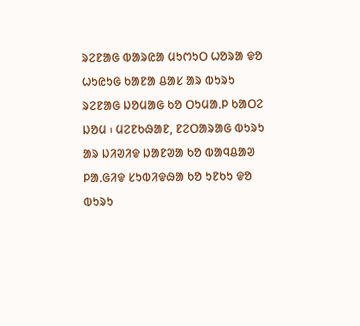ᱨᱮᱱᱟᱜ ᱵᱟᱨᱭᱟ ᱢᱩᱬᱩᱛ ᱦᱚᱨᱟ ᱫᱚ ᱦᱩᱭᱩᱜ ᱠᱟᱱᱟ ᱪᱟᱥ ᱟᱨ ᱵᱩᱨᱩ ᱨᱮᱱᱟᱜ ᱡᱚᱢᱟᱜ ᱠᱚ ᱛᱩᱢᱟᱹᱞ ᱠᱟᱛᱮ ᱡᱚᱢ ᱾ ᱢᱮᱱᱠᱷᱟᱱ, ᱱᱮᱛᱟᱨᱟᱜ ᱵᱩᱨᱩ ᱟᱨ ᱡᱤᱣᱤᱫ ᱡᱟᱱᱣᱟ ᱠᱚ ᱵᱟᱧᱪᱟᱣ ᱞᱟᱹᱜᱤᱫ ᱥᱩᱵᱤᱫᱷᱟ ᱠᱚ ᱩᱱᱠᱩ ᱫᱚ ᱵᱩᱨᱩ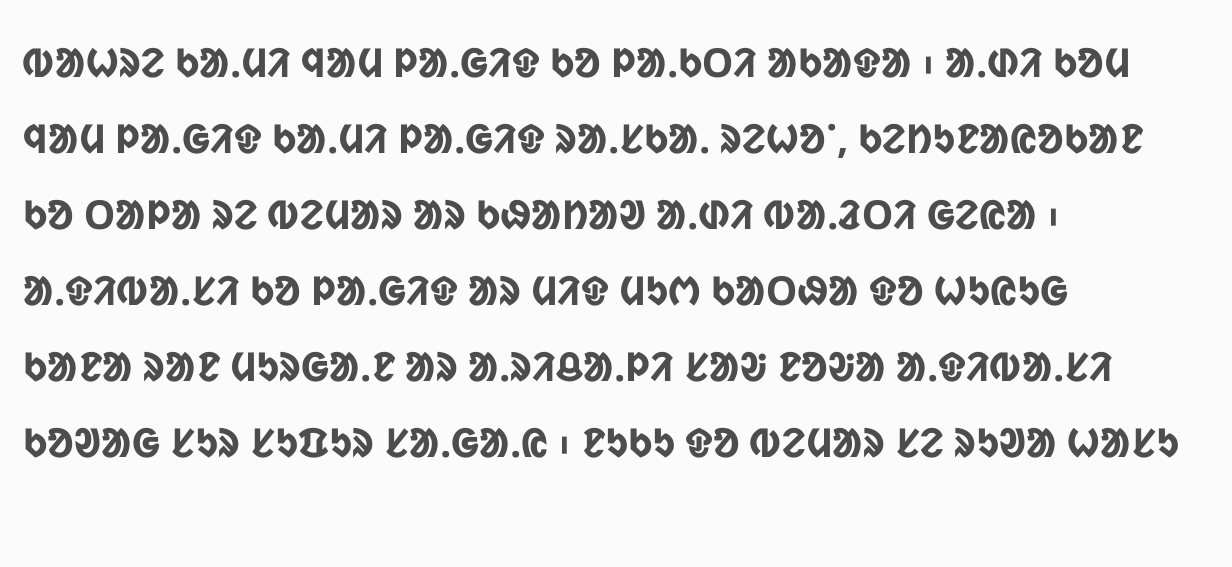ᱵᱟᱦᱨᱮ ᱠᱟᱹᱢᱤ ᱧᱟᱢ ᱞᱟᱹᱜᱤᱫ ᱠᱚ ᱞᱟᱹᱠᱛᱤ ᱟᱠᱟᱫᱟ ᱾ ᱟᱹᱰᱤ ᱠᱚᱢ ᱧᱟᱢ ᱞᱟᱹᱜᱤᱫ ᱠᱟᱹᱢᱤ ᱞᱟᱹᱜᱤᱫ ᱨᱟᱹᱥᱠᱟᱹ ᱨᱮᱦᱚᱸ, ᱠᱮᱴᱩᱱᱟᱭᱚᱠᱟᱱ ᱠᱚ ᱛᱟᱞᱟ ᱨᱮ ᱵᱮᱢᱟᱨ ᱟᱨ ᱠᱷᱟᱴᱟᱣ ᱟᱹᱰᱤ ᱵᱟᱹᱲᱛᱤ ᱜᱮᱭᱟ ᱾ ᱟᱹᱫᱤᱵᱟᱹᱥᱤ ᱠᱚ ᱞᱟᱹᱜᱤᱫ ᱟᱨ ᱢᱤᱫ ᱢᱩᱬ ᱠᱟᱛᱷᱟ ᱫᱚ ᱦᱩᱭᱩᱜ ᱠᱟᱱᱟ ᱨᱟᱱ ᱢᱩᱨᱜᱟᱹᱱ ᱟᱨ ᱟᱹᱨᱤᱪᱟᱹᱞᱤ ᱥᱟᱶ ᱱᱚᱶᱟ ᱟᱹᱫᱤᱵᱟᱹᱥᱤ ᱠᱚᱣᱟᱜ ᱥᱩᱨ ᱥᱩᱯᱩᱨ ᱥᱟᱹᱜᱟᱹᱭ ᱾ ᱱᱩᱠᱩ ᱫᱚ ᱵᱮᱢᱟᱨ ᱥᱮ ᱨᱩᱣᱟ ᱦᱟᱥᱩ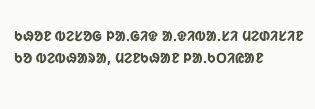ᱠᱷᱚᱱ ᱵᱮᱥᱚᱜ ᱞᱟᱹᱜᱤᱫ ᱟᱹᱫᱤᱵᱟᱹᱥᱤ ᱢᱮᱰᱤᱥᱤᱱ ᱠᱚ ᱵᱮᱵᱷᱟᱨᱟ, ᱢᱮᱱᱠᱷᱟᱱ ᱞᱟᱹᱠᱛᱤᱭᱟᱱ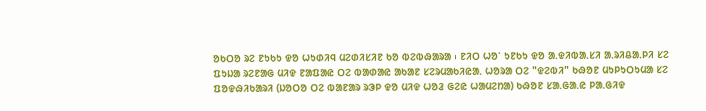ᱚᱠᱛᱚ ᱨᱮ ᱱᱩᱠᱩ ᱫᱚ ᱦᱩᱰᱤᱧ ᱢᱮᱰᱤᱥᱤᱱ ᱠᱚ ᱵᱮᱵᱷᱟᱨᱟ ᱾ ᱱᱤᱛ ᱦᱚᱸ ᱩᱱᱠᱩ ᱫᱚ ᱟᱹᱫᱤᱵᱟᱹᱥᱤ ᱟᱹᱨᱤᱪᱟᱹᱞᱤ ᱥᱮ ᱯᱩᱡᱟ ᱨᱮᱱᱟᱜ ᱢᱤᱫ ᱱᱟᱯᱟᱭ ᱛᱮ ᱵᱟᱰᱟᱭ ᱟᱠᱟᱱ ᱥᱮᱨᱢᱟᱠᱤᱭᱟᱹ ᱦᱚᱨᱟ ᱛᱮ "ᱫᱮᱵᱤ" ᱠᱷᱚᱱ ᱢᱩᱞᱩᱛᱩᱢᱟ ᱥᱮ ᱯᱚᱫᱷᱤᱠᱟᱨᱤ (ᱡᱚᱛᱚ ᱛᱮ ᱵᱟᱱᱟᱨ ᱨᱳᱞ ᱫᱚ ᱢᱤᱫ ᱦᱚᱲ ᱜᱮᱭ ᱦᱟᱢᱮᱴᱟ) ᱠᱷᱚᱱ ᱥᱟᱹᱜᱟᱹᱭ ᱞᱟᱹᱜᱤᱫ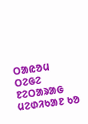ᱛᱟᱭᱚᱢ ᱛᱮᱜᱮ ᱱᱮᱛᱟᱨᱟᱜ ᱢᱮᱰᱤᱠᱟᱱ ᱠᱚ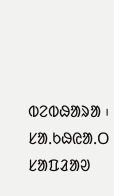ᱵᱮᱵᱷᱟᱨᱟ ᱾
ᱥᱟᱹᱠᱷᱭᱟᱹᱛ
ᱥᱟᱯᱲᱟᱣ